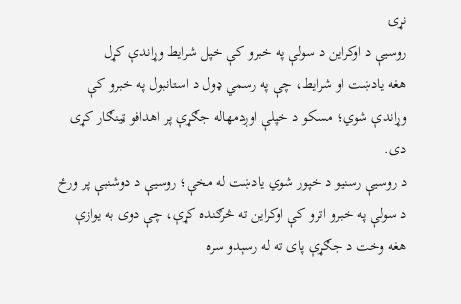نړۍ
روسیې د اوکراین د سولې په خبرو کې خپل شرایط وړاندې کړل
هغه یادښت او شرایط، چې په رسمي ډول د استانبول په خبرو کې وړاندې شوي؛ مسکو د خپلې اوږدمهاله جګړې پر اهدافو ټینګار کړی دی.
د روسیې رسنیو د خپور شوي یادښت له مخې؛ روسیې د دوشنبې پر ورځ د سولې په خبرو اترو کې اوکراین ته څرګنده کړې، چې دوی به یوازې هغه وخت د جګړې پای ته له رسېدو سره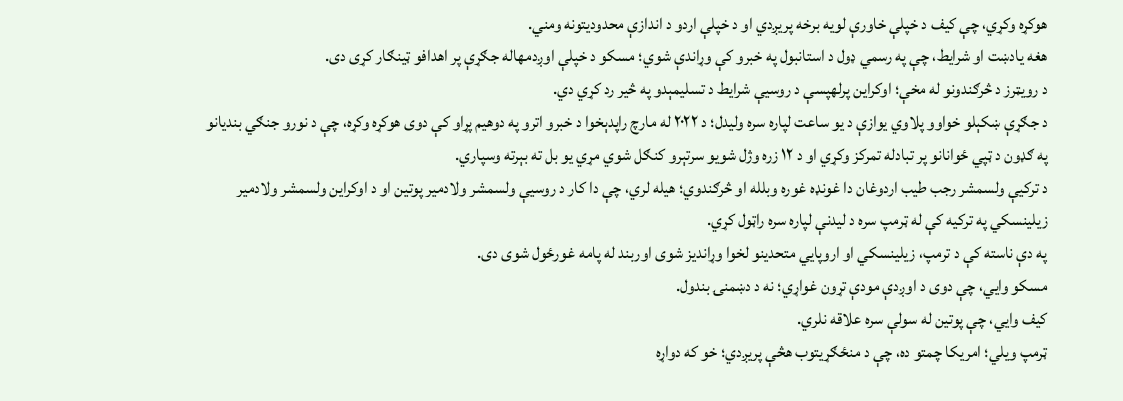هوکړه وکړي، چې کیف د خپلې خاورې لویه برخه پریږدي او د خپلې اردو د اندازې محدودیتونه ومني.
هغه یادښت او شرایط، چې په رسمي ډول د استانبول په خبرو کې وړاندې شوي؛ مسکو د خپلې اوږدمهاله جګړې پر اهدافو ټینګار کړی دی.
د رویټرز د څرګندونو له مخې؛ اوکراین پرلهپسې د روسیې شرایط د تسلیمېدو په څیر رد کړي دي.
د جګړې ښکېلو خواوو پلاوي یوازې د یو ساعت لپاره سره ولیدل؛ د ۲۰۲۲ له مارچ راپدېخوا د خبرو اترو په دوهیم پړاو کې دوی هوکړه وکړه، چې د نورو جنګي بندیانو په ګډون د ټپي ځوانانو پر تبادله تمرکز وکړي او د ۱۲ زره وژل شویو سرتېرو کنګل شوي مړي یو بل ته بېرته وسپاري.
د ترکیې ولسمشر رجب طیب اردوغان دا غونډه غوره وبلله او څرګندوي؛ هیله لري، چې دا کار د روسیې ولسمشر ولادمیر پوتین او د اوکراین ولسمشر ولادمیر زیلینسکي په ترکیه کې له ټرمپ سره د لیدنې لپاره سره راټول کړي.
په دې ناسته کې د ترمپ، زیلینسکي او اروپایي متحدینو لخوا وړاندیز شوی اوربند له پامه غورځول شوی دی.
مسکو وايي، چې دوی د اوږدې مودې تړون غواړي؛ نه د دښمنۍ بندول.
کیف وايي، چې پوتین له سولې سره علاقه نلري.
ټرمپ ویلي؛ امریکا چمتو ده، چې د منځګړیتوب هڅې پریږدي؛ خو که دواړه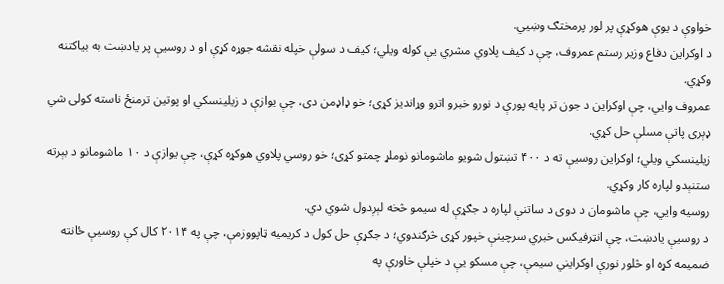خواوې د یوې هوکړې پر لور پرمختګ وښيي.
د اوکراین دفاع وزیر رستم عمروف، چې د کیف پلاوي مشري یې کوله ویلي؛ کیف د سولې خپله نقشه جوړه کړې او د روسیې پر یادښت به بیاکتنه وکړي.
عمروف وایي، چې اوکراین د جون تر پایه پورې د نورو خبرو اترو وړاندیز کړی؛ خو ډاډمن دی، چې یوازې د زیلینسکي او پوتین ترمنځ ناسته کولی شي ډېری پاتې مسلې حل کړي.
زیلینسکي ویلي؛ اوکراین روسیې ته د ۴۰۰ تښتول شویو ماشومانو نوملړ چمتو کړی؛ خو روسي پلاوي هوکړه کړې، چې یوازې د ۱۰ ماشومانو د بېرته ستنېدو لپاره کار وکړي.
روسیه وايي، چې ماشومان د دوی د ساتنې لپاره د جګړې له سیمو څخه لېږدول شوي دي.
د روسیې یادښت، چې انټرفیکس خبري سرچینې خپور کړی څرګندوي؛ د جګړې حل کول د کریمیه ټاپووزمې، چې په ۲۰۱۴ کال کې روسیې ځانته ضمیمه کړه او څلور نورې اوکرایني سیمې، چې مسکو یې د خپلې خاورې په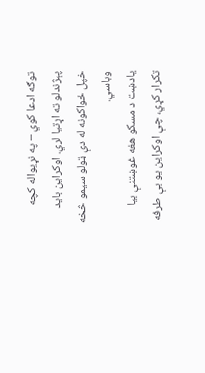توګه ادعا کوي – په نړیواله کچه پېژندلو ته اړتیا لري. اوکراین باید خپل ځواکونه له دې ټولو سیمو څخه وباسي.
یادښت د مسکو هغه غوښتنې بیا تکرار کړي، چې اوکراین یو بې طرفه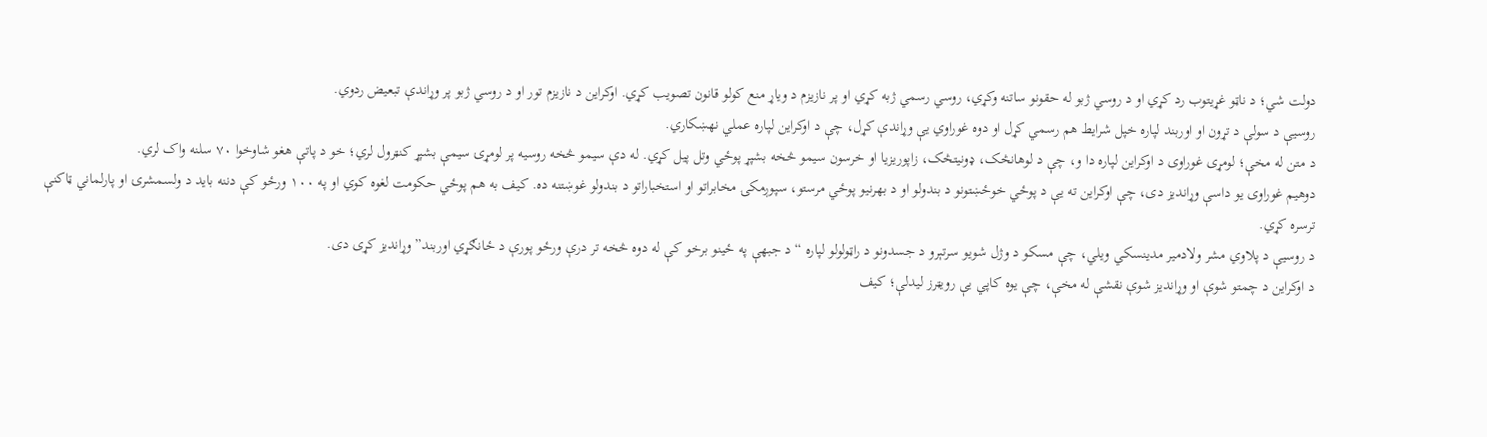دولت شي؛ د ناټو غړیتوب رد کړي او د روسي ژبو له حقونو ساتنه وکړي، روسي رسمي ژبه کړي او پر نازیزم د ویاړ منع کولو قانون تصویب کړي. اوکراین د نازیزم تور او د روسي ژبو پر وړاندې تبعیض ردوي.
روسیې د سولې د تړون او اوربند لپاره خپل شرایط هم رسمي کړل او دوه غوراوي یې وړاندې کړل، چې د اوکراین لپاره عملي نهښکاري.
د متن له مخې؛ لومړی غوراوی د اوکراین لپاره دا و، چې د لوهانڅک، ډونیتڅک، زاپوریزیا او خرسون سیمو څخه بشپړ پوځي وتل پیل کړي. له دې سیمو څخه روسیه پر لومړۍ سیمې بشپړ کنټرول لري؛ خو د پاتې هغو شاوخوا ۷۰ سلنه واک لري.
دوهیم غوراوی یو داسې وړاندیز دی، چې اوکراین ته یې د پوځي خوځښتونو د بندولو او د بهرنیو پوځي مرستو، سپوږمکۍ مخابراتو او استخباراتو د بندولو غوښتنه ده. کیف به هم پوځي حکومت لغوه کوي او په ۱۰۰ ورځو کې دننه باید د ولسمشرۍ او پارلماني ټاکنې ترسره کړي.
د روسیې د پلاوي مشر ولادمیر مدینسکي ویلي، چې مسکو د وژل شویو سرتېرو د جسدونو د راټولولو لپاره “د جبهې په ځینو برخو کې له دوه څخه تر درې ورځو پورې د ځانګړي اوربند” وړاندیز کړی دی.
د اوکراین د چمتو شوې او وړاندیز شوې نقشې له مخې، چې یوه کاپي یې رویټرز لیدلې؛ کیف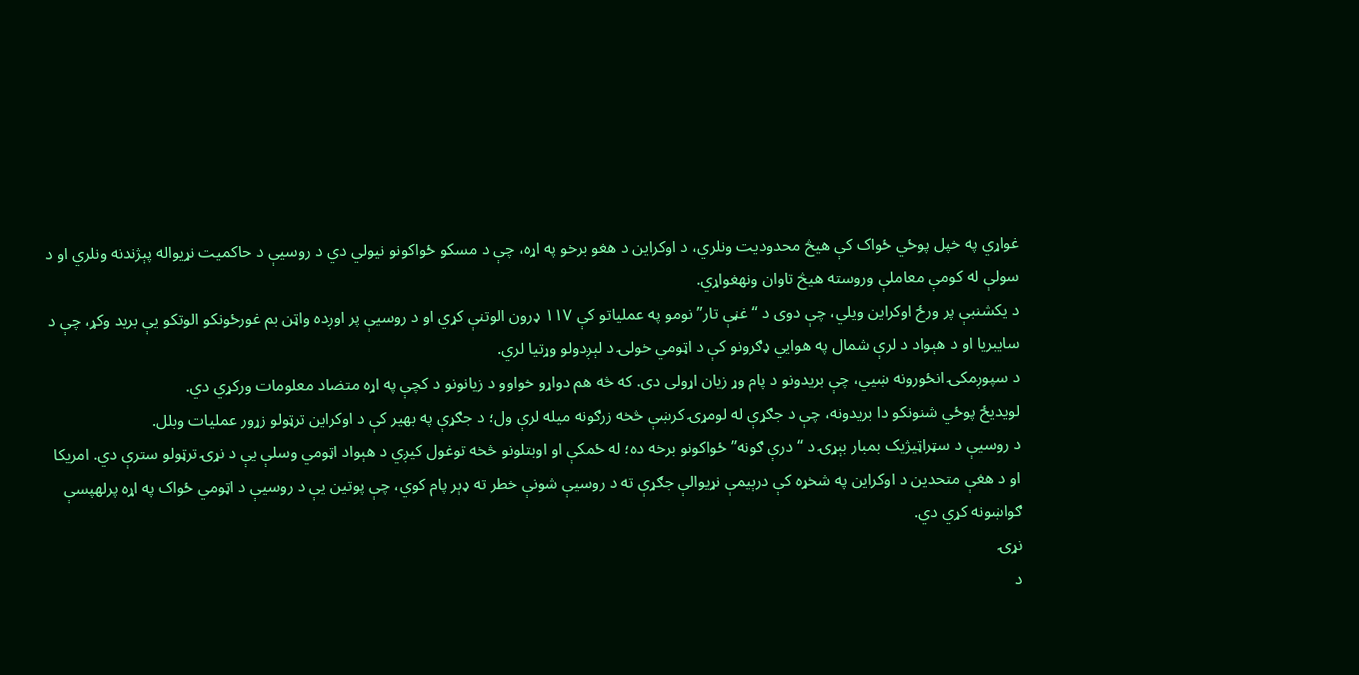غواړي په خپل پوځي ځواک کې هیڅ محدودیت ونلري، د اوکراین د هغو برخو په اړه، چې د مسکو ځواکونو نیولي دي د روسیې د حاکمیت نړیواله پېژندنه ونلري او د سولې له کومې معاملې وروسته هیڅ تاوان ونهغواړي.
د یکشنبې پر ورځ اوکراین ویلي، چې دوی د “غڼې تار” نومو په عملیاتو کې ۱۱۷ ډرون الوتنې کړي او د روسیې پر اوږده واټن بم غورځونکو الوتکو یې برید وکړ، چې د سایبریا او د هېواد د لرې شمال په هوایي ډګرونو کې د اټومي خولۍ د لېږدولو وړتیا لري.
د سپوږمکۍ انځورونه ښیي، چې بریدونو د پام وړ زیان اړولی دی. که څه هم دواړو خواوو د زیانونو د کچې په اړه متضاد معلومات ورکړي دي.
لویدیځ پوځي شنونکو دا بریدونه، چې د جګړې له لومړۍ کرښې څخه زرګونه میله لرې ول؛ د جګړې په بهیر کې د اوکراین ترټولو زړور عملیات وبلل.
د روسیې د سټراټیژیک بمبار بېړۍ د “درې ګونه” ځواکونو برخه ده؛ له ځمکې او اوبتلونو څخه توغول کیږي د هېواد اټومي وسلې یې د نړۍ ترټولو سترې دي. امریکا او د هغې متحدین د اوکراین په شخړه کې درېیمې نړیوالې جګړې ته د روسیې شونې خطر ته ډېر پام کوي، چې پوتین یې د روسیې د اټومي ځواک په اړه پرلهپسې ګواښونه کړي دي.
نړۍ
د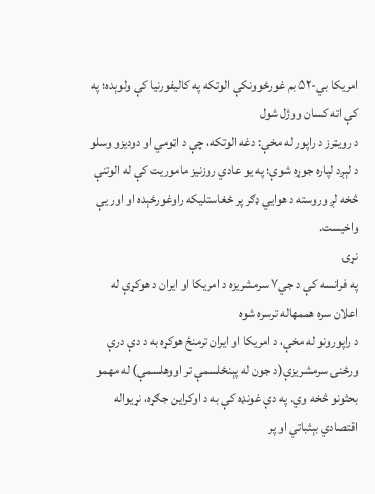امریکا بي-۵۲ بم غورځوونکې الوتکه په کالیفورنیا کې ولوېده؛ په کې اته کسان ووژل شول
د رویټرز د راپور له مخې: دغه الوتکه، چې د اټومي او دودیزو وسلو د لېږد لپاره جوړه شوې؛ په یو عادي روزنیز ماموریت کې له الوتنې څخه لږ وروسته د هوايي ډګر پر ځغاستليکه راوغورځېده او اور یې واخیست.
نړۍ
په فرانسه کې د جي۷ سرمشریزه د امریکا او ایران د هوکړې له اعلان سره هممهاله ترسره شوه
د راپورونو له مخې، د امریکا او ایران ترمنځ هوکړه به د دې درې ورځنۍ سرمشریزې(د جون له پېنځلسمې تر اووهلسمې) له مهمو بحثونو څخه وي. په دې غونډه کې به د اوکراین جګړه، نړیواله اقتصادي بېثباتي او پر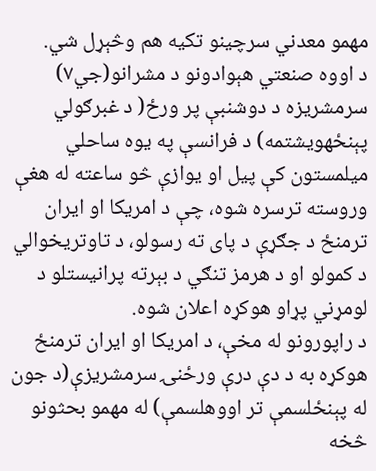مهمو معدني سرچینو تکیه هم وڅېړل شي.
د اووه صنعتي هېوادونو د مشرانو(جي۷) سرمشریزه د دوشنبې پر ورځ( د غبرګولي پېنځهویشتمه) د فرانسې په یوه ساحلي میلمستون کې پیل او یوازې څو ساعته له هغې وروسته ترسره شوه، چې د امریکا او ایران ترمنځ د جګړې د پای ته رسولو، د تاوتریخوالي د کمولو او د هرمز تنګي د بېرته پرانیستلو د لومړني پړاو هوکړه اعلان شوه.
د راپورونو له مخې، د امریکا او ایران ترمنځ هوکړه به د دې درې ورځنۍ سرمشریزې(د جون له پېنځلسمې تر اووهلسمې) له مهمو بحثونو څخه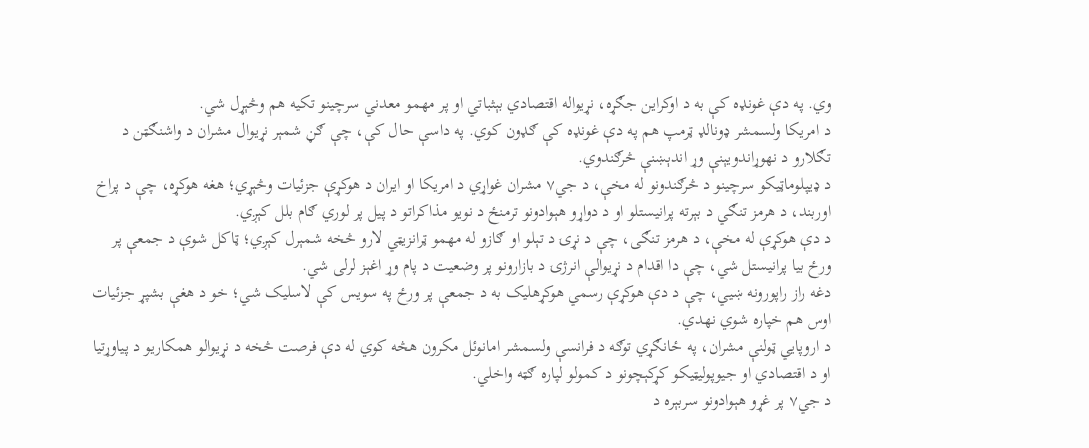وي. په دې غونډه کې به د اوکراین جګړه، نړیواله اقتصادي بېثباتي او پر مهمو معدني سرچینو تکیه هم وڅېړل شي.
د امریکا ولسمشر ډونالډ ټرمپ هم په دې غونډه کې ګډون کوي. په داسې حال کې، چې ګڼ شمېر نړیوال مشران د واشنګټن د تګلارو د نهوړاندویېنې وړ اندېښنې څرګندوي.
د ډیپلوماټیکو سرچینو د څرګندونو له مخې، د جي۷ مشران غواړي د امریکا او ایران د هوکړې جزئیات وڅېړي؛ هغه هوکړه، چې د پراخ اوربند، د هرمز تنګي د بېرته پرانیستلو او د دواړو هېوادونو ترمنځ د نویو مذاکراتو د پیل پر لوري ګام بلل کېږي.
د دې هوکړې له مخې، د هرمز تنګی، چې د نړۍ د تېلو او ګازو له مهمو ټرانزیټي لارو څخه شمېرل کېږي؛ ټاکل شوې د جمعې پر ورځ بیا پرانیستل شي، چې دا اقدام د نړیوالې انرژۍ د بازارونو پر وضعیت د پام وړ اغېز لرلی شي.
دغه راز راپورونه ښيي، چې د دې هوکړې رسمي هوکړهلیک به د جمعې پر ورځ په سویس کې لاسلیک شي؛ خو د هغې بشپړ جزئیات اوس هم خپاره شوي نهدي.
د اروپايي ټولنې مشران، په ځانګړي توګه د فرانسې ولسمشر امانوئل مکرون هڅه کوي له دې فرصت څخه د نړیوالو همکاریو د پیاوړتیا او د اقتصادي او جیوپولیټیکو کړکېچونو د کمولو لپاره ګټه واخلي.
د جي۷ پر غړو هېوادونو سربېره د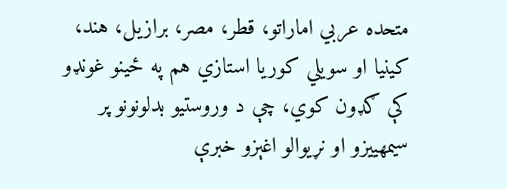متحده عربي اماراتو، قطر، مصر، برازیل، هند، کینیا او سویلي کوریا استازي هم په ځینو غونډو کې ګډون کوي، چې د وروستیو بدلونونو پر سیمهییزو او نړیوالو اغېزو خبرې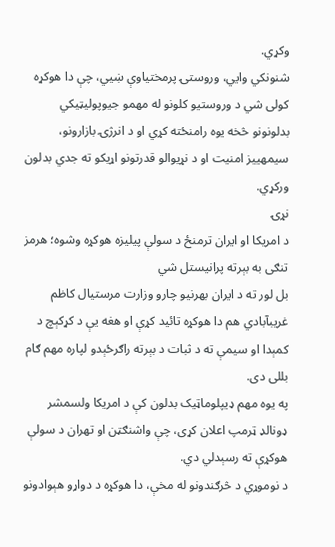وکړي.
شنونکي وايي، وروستۍ پرمختیاوې ښيي، چې دا هوکړه کولی شي د وروستیو کلونو له مهمو جیوپولیټیکي بدلونونو څخه یوه رامنځته کړي او د انرژۍ بازارونو، سیمهییز امنیت او د نړیوالو قدرتونو اړیکو ته جدي بدلون ورکړي.
نړۍ
د امریکا او ایران ترمنځ د سولې پیلیزه هوکړه وشوه؛ هرمز تنګی به بېرته پرانیستل شي
بل لور ته د ایران بهرنیو چارو وزارت مرستیال کاظم غریبآبادي هم دا هوکړه تائید کړې او هغه یې د کړکېچ د کمېدا او سیمې ته د ثبات د بېرته راګرځېدو لپاره مهم ګام بللی دی.
په یوه مهم ډیپلوماټیک بدلون کې د امریکا ولسمشر ډونالډ ټرمپ اعلان کړی، چې واشنګټن او تهران د سولې هوکړې ته رسېدلي دي.
د نوموړي د څرګندونو له مخې، دا هوکړه د دواړو هېوادونو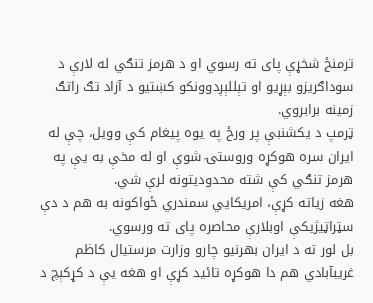ترمنځ شخړې پای ته رسوي او د هرمز تنګي له لارې د سوداګریزو بېړیو او تېللېږدوونکو کښتیو د آزاد تګ راتګ زمینه برابروي.
ټرمپ د یکشنبې پر ورځ په یوه پیغام کې وویل، چې له ایران سره هوکړه وروستۍ شوې او له مخې به یې په هرمز تنګي کې شته محدودیتونه لرې شي.
هغه زیاته کړې، امریکايي سمندري ځواکونه به هم د دې سټراټیژیکې اوبلارې محاصره پای ته ورسوي.
بل لور ته د ایران بهرنیو چارو وزارت مرستیال کاظم غریبآبادي هم دا هوکړه تائید کړې او هغه یې د کړکېچ د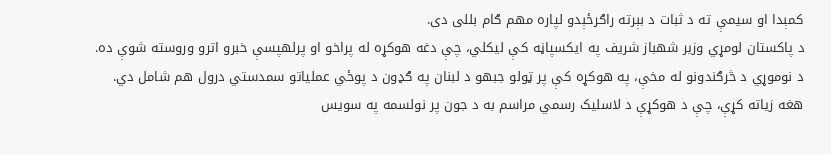کمېدا او سیمې ته د ثبات د بېرته راګرځېدو لپاره مهم ګام بللی دی.
د پاکستان لومړي وزیر شهباز شریف په ایکسپاڼه کې لیکلي، چې دغه هوکړه له پراخو او پرلهپسې خبرو اترو وروسته شوې ده.
د نوموړي د څرګندونو له مخې، په هوکړه کې پر ټولو جبهو د لبنان په ګډون د پوځي عملیاتو سمدستي درول هم شامل دي.
هغه زیاته کړې، چې د هوکړې د لاسلیک رسمي مراسم به د جون پر نولسمه په سویس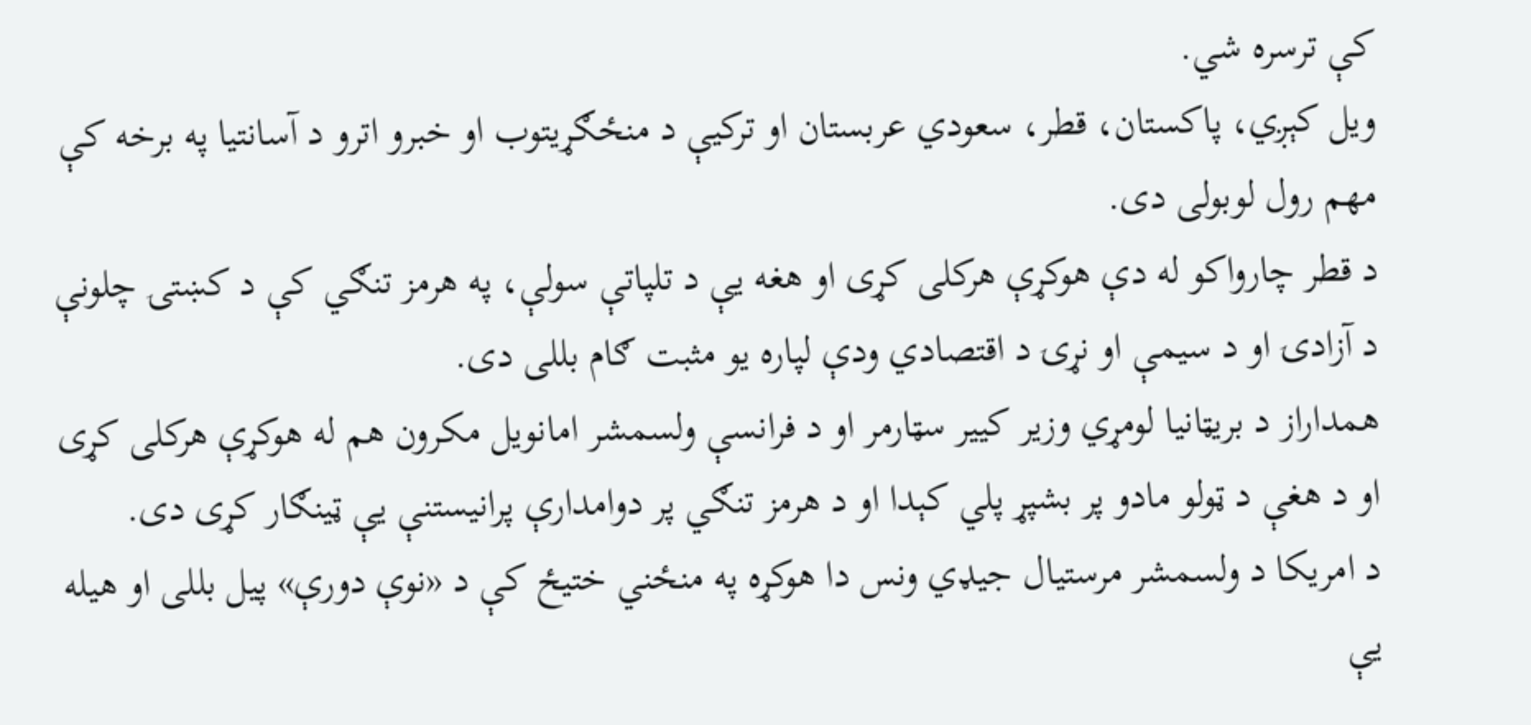کې ترسره شي.
ویل کېږي، پاکستان، قطر، سعودي عربستان او ترکیې د منځګړیتوب او خبرو اترو د آسانتیا په برخه کې مهم رول لوبولی دی.
د قطر چارواکو له دې هوکړې هرکلی کړی او هغه یې د تلپاتې سولې، په هرمز تنګي کې د کښتۍ چلونې د آزادۍ او د سیمې او نړۍ د اقتصادي ودې لپاره یو مثبت ګام بللی دی.
همداراز د بریټانیا لومړي وزیر کییر سټارمر او د فرانسې ولسمشر امانویل مکرون هم له هوکړې هرکلی کړی او د هغې د ټولو مادو پر بشپړ پلي کېدا او د هرمز تنګي پر دوامدارې پرانیستنې یې ټینګار کړی دی.
د امریکا د ولسمشر مرستیال جيډي ونس دا هوکړه په منځني ختیځ کې د «نوې دورې» پیل بللی او هیله یې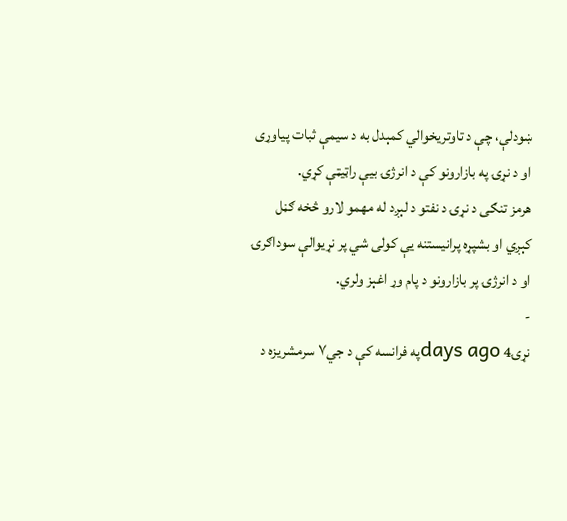ښودلې، چې د تاوتریخوالي کمېدل به د سیمې ثبات پیاوړی او د نړۍ په بازارونو کې د انرژۍ بیې راټیټې کړي.
هرمز تنګی د نړۍ د نفتو د لېږد له مهمو لارو څخه ګڼل کېږي او بشپړه پرانیستنه یې کولی شي پر نړیوالې سوداګرۍ او د انرژۍ پر بازارونو د پام وړ اغېز ولري.
-
نړۍ4 days agoپه فرانسه کې د جي۷ سرمشریزه د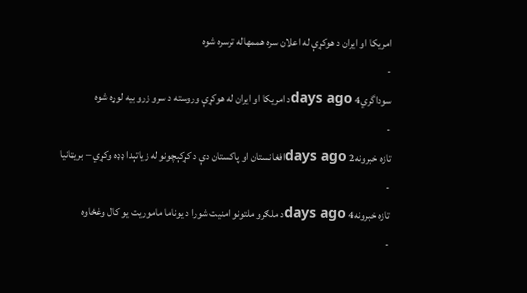امریکا او ایران د هوکړې له اعلان سره هممهاله ترسره شوه
-
سوداگري4 days agoد امریکا او ایران له هوکړې وروسته د سرو زرو بیه لوړه شوه
-
تازه خبرونه2 days agoافغانستان او پاکستان دې د کړکېچونو له زیاتېدا ډډه وکړي – بریټانیا
-
تازه خبرونه4 days agoد ملګرو ملتونو امنیت شورا د یوناما ماموریت یو کال وغځاوه
-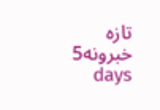تازه خبرونه5 days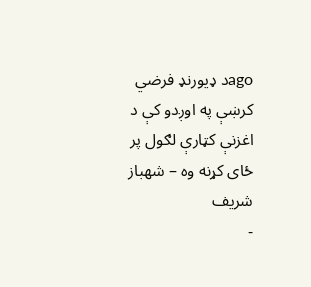agoد ډیورنډ فرضي کرښې په اوږدو کې د اغزنې کټارې لګول پر ځای کړنه وه – شهباز شریف
-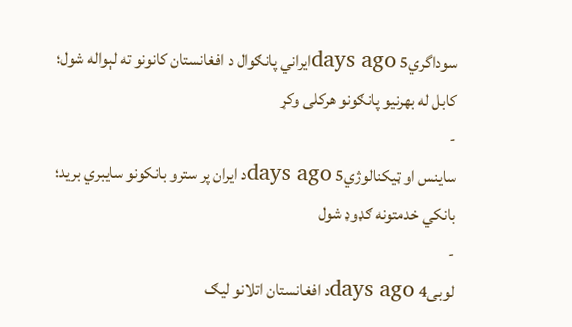سوداگري5 days agoایراني پانګوال د افغانستان کانونو ته لېواله شول؛ کابل له بهرنیو پانګونو هرکلی وکړ
-
ساینس او ټیکنالوژي5 days agoد ایران پر سترو بانکونو سایبري برید؛ بانکي خدمتونه ګډوډ شول
-
لوبی4 days agoد افغانستان اتلانو لیګ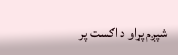شپږم پړاو د اګست پر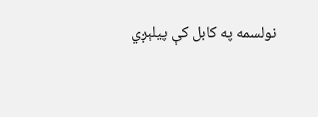نولسمه په کابل کې پیلېږي